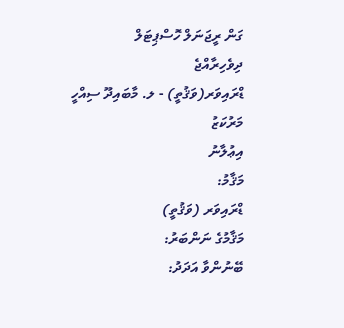ގަން ރީޖަނަލް ހޮސްޕިޓަލް
ދިވެހިރާއްޖެ
ޑްރައިވަރ(ވަޤުތީ) - ލ. މާބައިދޫ ސިއްހީ މަރުކަޒު
އިޢުލާނު
މަޤާމު:
ޑްރައިވަރ (ވަޤުތީ)
މަޤާމުގެ ނަންބަރު:
ބޭނުންވާ އަދަދު: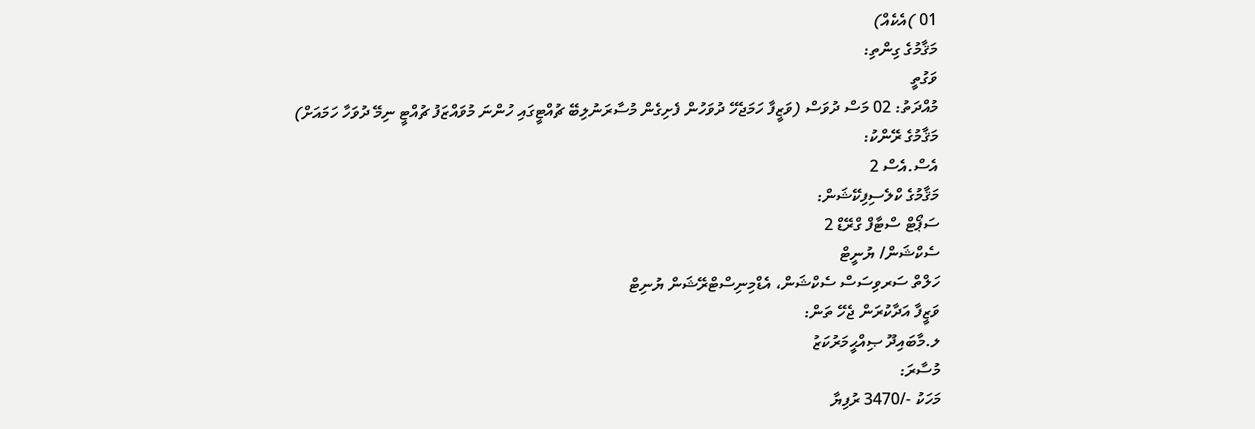01 )އެކެއް)
މަޤާމުގެ ގިންތި:
ވަގުތީ
މުއްދަތު: 02 މަސް ދުވަސް (ވަޒީފާ ހަމަޖެހޭ ދުވަހުން ފެށިގެން މުސާރަނުލިބޭ ޗުއްޓީގައި ހުންނަ މުވައްޒަފު ޗުއްޓީ ނިމޭ ދުވަހާ ހަމައަށް)
މަޤާމުގެ ރޭންކު:
އެސް.އެސް 2
މަޤާމުގެ ކްލެސިފިކޭޝަން:
ސަޕޯޓް ސްޓާފް ގްރޭޑް 2
ސެކްޝަން/ ޔުނީޓް
ހަލްތް ސަރވިސަސް ސެކްޝަން، އެޑްމިނިސްޓްރޭޝަން ޔުނިޓް
ވަޒީފާ އަދާކުރަން ޖެހޭ ތަން:
ލ.މާބައިދޫ ޞިއްޙީމަރުކަޒު
މުސާރަ:
މަހަކު -/3470 ރުފިޔާ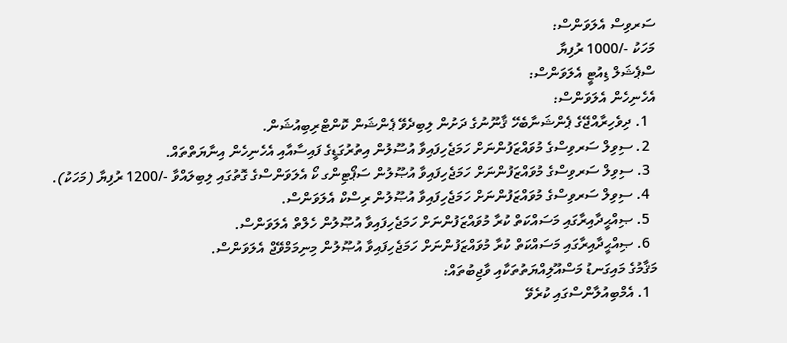ސަރވިސް އެލަވަންސް:
މަހަކު -/1000 ރުފިޔާ
ސްޕެޝަލް ޑިއުޓީ އެލަވަންސް:
އެހެނިހެން އެލަވަންސް:
  1. ދިވެހިރާއްޖޭގެ ޕެންޝަނާބެހޭ ޤާނޫނުގެ ދަށުން ލިބިދެވޭ ޕެންޝަން ކޮންޓްރިބިއުޝަން.
  2. ސިވިލް ސަރވިސްގެ މުވައްޒަފުންނަށް ހަމަޖެހިފައިވާ އުސޫލުން އިތުރުގަޑީގެ ފައިސާއާއި އެހެނިހެން އިނާޔަތްތައް.
  3. ސިވިލް ސަރވިސްގެ މުވައްޒަފުންނަށް ހަމަޖެހިފައިވާ އުޞޫލުން ސަޕޯޓިންގ ކޯ އެލަވަންސްގެ ގޮތުގައި ލިބިލައްވާ -/1200 ރުފިޔާ (މަހަކު).
  4. ސިވިލް ސަރވިސްގެ މުވައްޒަފުންނަށް ހަމަޖެހިފައިވާ އުޞޫލުން ރިސްކް އެލަވަންސް.
  5. ޞިއްޙީދާއިރާގައި މަސައްކަތް ކުރާ މުވައްޒަފުންނަށް ހަމަޖެހިފައިވާ އުޞޫލުން ހެލްތް އެލަވަންސް.
  6. ޞިއްޙީދާއިރާގައި މަސައްކަތް ކުރާ މުވައްޒަފުންނަށް ހަމަޖެހިފައިވާ އުޞޫލުން މިނިމަމްވޭޖް އެލަވަންސް.
މަޤާމުގެ މައިގަނޑު މަސްއޫލިއްޔަތުތަކާއި ވާޖިބުތައް:
  1. އެމްބިއުލާންސްގައި ކުރެވޭ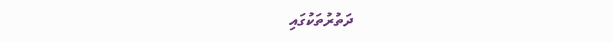ދަތުރުތަކުގައި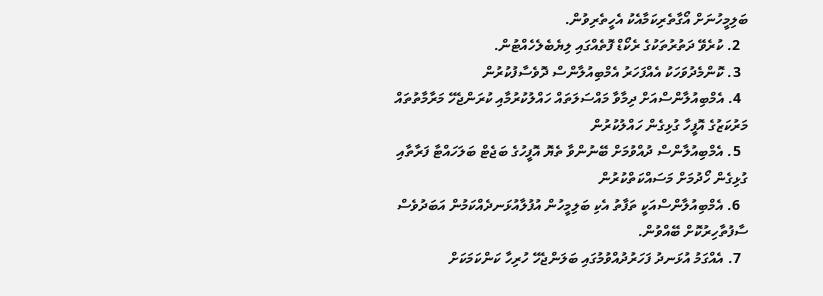ބަލިމީހުނަށް އޯގާތެރިކަމާއެކު އެހީތެރިވުން.
  2. ކުރެވޭ ދަތުރުތަކުގެ ރެކޯޑް ފޮތެއްގައި ލިޔެބެލެހެއްޓުން.
  3. ކޮންމެދުވަހަކު އެއްފަހަރު އެމްބިއުލާންސް ދޮވެސާފުކުރުން
  4. އެމްބިއުލާންސްއަށް ދިމާވާ މައްސަލަތައް ހައްލުކުރުމާއި ކުރަންޖެހޭ މަރާމާތުތައް މަރުކަޒުގެ އޮފީހާ ގުޅިގެން ހައްލުކުރުން
  5. އެމްބިއުލާންސް ދުއްވުމަށް ބޭނުންވާ ތެޔޮ އޮފީހުގެ ބަޖެޓް ބަލަހައްޓާ ފަރާތާއި ގުޅިގެން ހޯދުމަށް މަސައްކަތްކުރުން
  6. އެމްބިއުލާންސްއަކީ ތަފާތު އެކި ބަލިމީހުން އުފުލާއުޅަނދެއްކަމުން އަބަދުވެސް ސާފުތާހިރުކޮށް ބޭއްވުން.
  7. އެއްގަމު އުޅަނދު ފަހަރުދުއްވުމުގައި ބަލަންޖެހޭ ހުރިހާ ކަންކަމަކަށް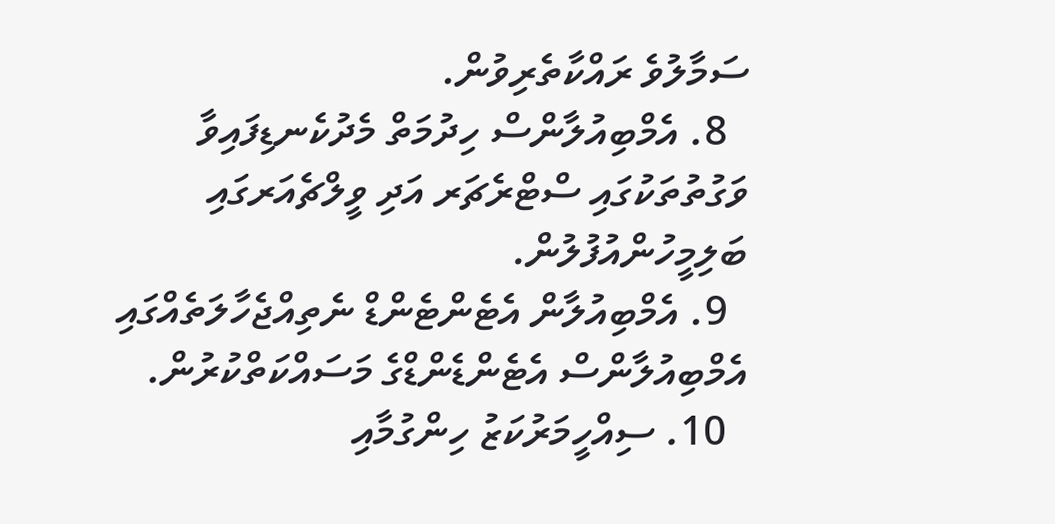ސަމާލުވެ ރައްކާތެރިވުން.
  8. އެމްބިއުލާންސް ހިދުމަތް މެދުކެނޑިފައިވާ ވަގުތުތަކުގައި ސްޓްރެޗަރ އަދި ވީލްޗެއަރގައި ބަލިމީހުންއުފުލުން.
  9. އެމްބިއުލާން އެޓެންޓެންޑް ނެތިއްޖެހާލަތެއްގައި އެމްބިއުލާންސް އެޓެންޑެންޑްގެ މަސައްކަތްކުރުން.
  10. ސިއްހީމަރުކަޒު ހިންގުމާއި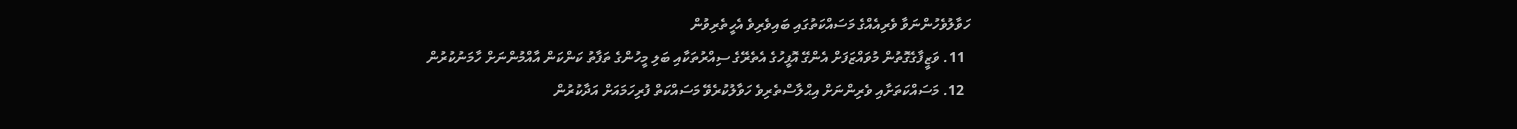ހަވާލުވެހުންނަވާ ވެރިއެއްގެ މަސައްކަތުގައި ބައިވެރިވެ އެހީތެރިވުން
  11. ވަޒީފާގެގޮތުން މުވައްޒަފަށް އެންގޭ އޮފީހުގެ އެތެރޭގެ ސިއްރުތަކާއި ބަލި މީހުންގެ ތަފާތު ކަންކަން އާއްމުންނަށް ހާމަނުކުރުން
  12. މަސައްކަތަށާއި ވެރިންނަށް އިޙްލާސްތެރިވެ ހަވާލުކުރެވޭ މަސައްކަތް ފުރިހަމައަށް އަދާކުރުން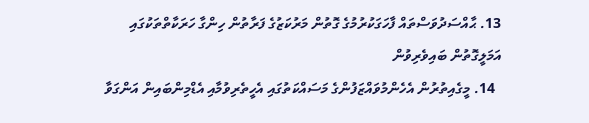13. ޙާއްސަދުވަސްތައް ފާހަގަކުރުމުގެ ގޮތުން މަރުކަޒުގެ ފަރާތުން ހިންގާ ހަރަކާތްތަކުގައި އަމަލީގޮތުން ބައިވެރިވުން
  14. މީގެއިތުރުން އެހެންމުވައްޒަފުންގެ މަސައްކަތުގައި އެހީތެރިވުމާއި އެޑްމިންބައިން އަންގަވާ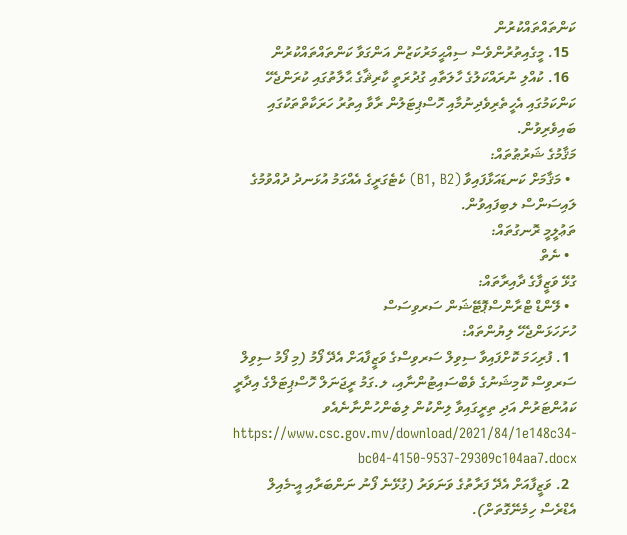ކަންތައްތައްކުރުން
  15. މީގެއިތުރުންވެސް ސިއްޙީމަރުކަޒުން އަންގަވާ ކަންތައްތައްކުރުން
  16. ކުއްލި ނުރައްކަލުގެ ހާލަތާއި ގުދުރަތީ ކާރިޘާގެ ޙާލާތުގައި ކުރަންޖެހޭ ކަންކަމުގައި އެހީތެރިވެދިނުމާއި ހޮސްޕިޓަލުން ރާވާ އިތުރު ހަރަކާތްތަކުގައި ބައިވެރިވުން.
މަޤާމުގެ ޝަރުޠުތައް:
  • މަޤާމަށް ކަނޑައަޅާފައިވާ (B1, B2) ކެޓެގަރީގެ އެއްގަމު އުޅަނދު ދުއްވުމުގެ ލައިސަންސް ލބިފައިވުން.
ތަޢުލީމީ ރޮނގުތައް:
  • ނެތް
ގުޅޭ ވަޒީފާގެ ދާއިރާތައް:
  • ލޭންޑް ޓްރާންސްޕޮޓޭޝަން ސަރވިސަސް
ހުށަހަޅަންޖެހޭ ލިޔުންތައް:
  1. ފުރިހަމަ ކޮށްފައިވާ ސިވިލް ސަރވިސްގެ ވަޒީފާއަށް އެދޭ ފޯމު (މި ފޯމު ސިވިލް ސަރވިސް ކޮމިޝަނުގެ ވެބްސައިޓުންނާއި، ލ.ގަމު ރީޖަނަލް ހޮސްޕިޓަލްގެ އިދާރީ ކައުންޓަރުން އަދި ތިރީގައިވާ ލިންކުން ލިބެންހުންނާނެއެވ https://www.csc.gov.mv/download/2021/84/1e148c34-bc04-4150-9537-29309c104aa7.docx
  2. ވަޒީފާއަށް އެދޭ ފަރާތުގެ ވަނަވަރު (ގުޅޭނެ ފޯނު ނަންބަރާއި އީ-މެއިލް އެޑްރެސް ހިމެނޭގޮތަށް).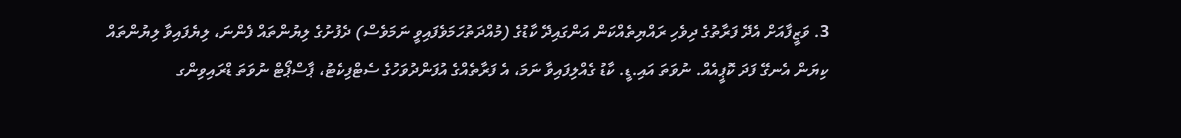3. ވަޒީފާއަށް އެދޭ ފަރާތުގެ ދިވެހި ރައްޔިތެއްކަން އަންގައިދޭ ކާޑުގެ (މުއްދަތުހަމަވެފައިވީ ނަމަވެސް) ދެފުށުގެ ލިޔުންތައް ފެންނަ، ލިޔެފައިވާ ލިޔުންތައް ކިޔަން އެނގޭ ފަދަ ކޮޕީއެއް. ނުވަތަ އައި.ޑީ. ކާޑު ގެއްލިފައިވާ ނަމަ، އެ ފަރާތެއްގެ އުފަންދުވަހުގެ ސެޓްފިކެޓު، ޕާސްޕޯޓް ނުވަތަ ޑްރައިވިންގ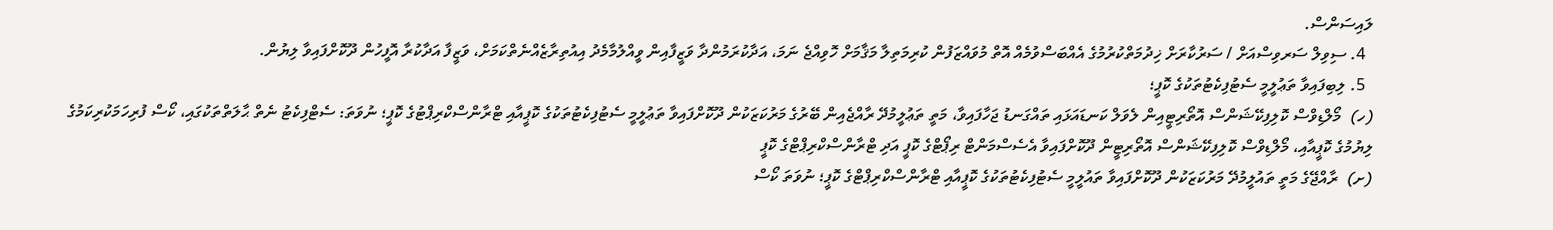ލައިސަންސް.
  4. ސިވިލް ސަރވިސްއަށް / ސަރުކާރަށް ޚިދުމަތްކުރުމުގެ އެއްބަސްވުމެއް އޮތް މުވައްޒަފުން ކުރިމަތިލާ މަޤާމަށް ހޮވިއްޖެ ނަމަ، އަދާކުރަމުންދާ ވަޒީފާއިން ވީއްލުމާމެދު އިއުތިރާޒެއްނެތްކަމަށް، ވަޒީފާ އަދާކުރާ އޮފީހުން ދޫކޮށްފައިވާ ލިޔުން.
  5. ލިބިފައިވާ ތަޢުލީމީ ސެޓުފިކެޓުތަކުގެ ކޮޕީ؛
(ހ)  މޯލްޑިވްސް ކޮލިފިކޭޝަންސް އޮތޯރިޓީއިން ލެވަލް ކަނޑައަޅައި ތައްގަނޑު ޖަހާފައިވާ، މަތީ ތަޢުލީމުދޭ ރާއްޖެއިން ބޭރުގެ މަރުކަޒަކުން ދޫކޮށްފައިވާ ތަޢުލީމީ ސެޓުފިކެޓުތަކުގެ ކޮޕީއާއި ޓްރާންސްކްރިޕްޓުގެ ކޮޕީ؛ ނުވަތަ: ސެޓްފިކެޓު ނެތް ޙާލަތްތަކުގައި، ކޯސް ފުރިހަމަކުރިކަމުގެ ލިޔުމުގެ ކޮޕީއާއި، މޯލްޑިވްސް ކޮލިފިކޭޝަންސް އޮތޯރިޓީން ދޫކޮށްފައިވާ އެސެސްމަންޓް ރިޕޯޓްގެ ކޮޕީ އަދި ޓްރާންސްކްރިޕްޓްގެ ކޮޕީ
(ށ)  ރާއްޖޭގެ މަތީ ތައުލީމުދޭ މަރުކަޒަކުން ދޫކޮށްފައިވާ ތައުލީމީ ސެޓުފިކެޓުތަކުގެ ކޮޕީއާއި ޓްރާންސްކްރިޕްޓްގެ ކޮޕީ؛ ނުވަތަ ކޯސް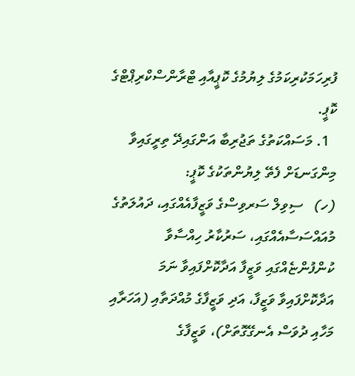ފުރިހަމަކުރިކަމުގެ ލިޔުމުގެ ކޮޕީއާއި ޓްރާންސްކްރިޕްޓްގެ ކޮޕީ.
  1. މަސައްކަތުގެ ތަޖުރިބާ އަންގައިދޭ ތިރީގައިވާ މިންގަނޑަށް ފެތޭ ލިޔުންތަކުގެ ކޮޕީ:
(ހ)   ސިވިލް ސަރވިސްގެ ވަޒީފާއެއްގައި، ދައުލަތުގެ މުއައްސަސާއެއްގައި، ސަރުކާރު ހިއްސާވާ ކުންފުންޏެއްގައި ވަޒީފާ އަދާކޮށްފައިވާ ނަމަ އަދާކޮށްފައިވާ ވަޒީފާ، އަދި ވަޒީފާގެ މުއްދަތާއި (އަހަރާއި މަހާއި ދުވަސް އެނގޭގޮތަށް)، ވަޒީފާގެ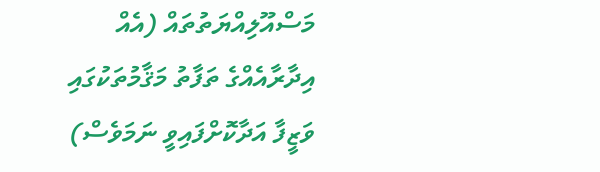މަސްއޫލިއްޔަތުތައް (އެއް އިދާރާއެއްގެ ތަފާތު މަޤާމުތަކުގައި ވަޒީފާ އަދާކޮށްފައިވީ ނަމަވެސް)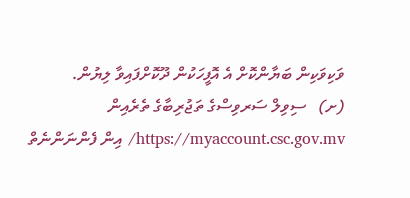ވަކިވަކިން ބަޔާންކޮށް އެ އޮފީހަކުން ދޫކޮށްފައިވާ ލިޔުން.
(ށ)   ސިވިލް ސަރވިސްގެ ތަޖުރިބާގެ ތެރެއިން https://myaccount.csc.gov.mv/ އިން ފެންނަންނެތް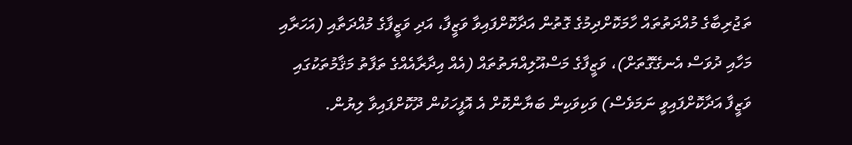ތަޖުރިބާގެ މުއްދަތުތައް ހާމަކޮށްދިމުގެ ގޮތުން އަދާކޮށްފައިވާ ވަޒީފާ، އަދި ވަޒީފާގެ މުއްދަތާއި (އަހަރާއި މަހާއި ދުވަސް އެނގޭގޮތަށް)، ވަޒީފާގެ މަސްއޫލިއްޔަތުތައް (އެއް އިދާރާއެއްގެ ތަފާތު މަޤާމުތަކުގައި ވަޒީފާ އަދާކޮށްފައިވީ ނަމަވެސް) ވަކިވަކިން ބަޔާންކޮށް އެ އޮފީހަކުން ދޫކޮށްފައިވާ ލިޔުން.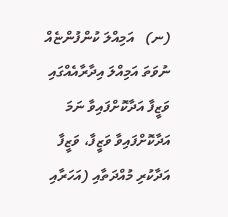(ނ)   އަމިއްލަ ކުންފުންޏެއް ނުވަތަ އަމިއްލަ އިދާރާއެއްގައި ވަޒީފާ އަދާކޮށްފައިވާ ނަމަ އަދާކޮށްފައިވާ ވަޒީފާ، ވަޒީފާ އަދާކުރި މުއްދަތާއި (އަހަރާއި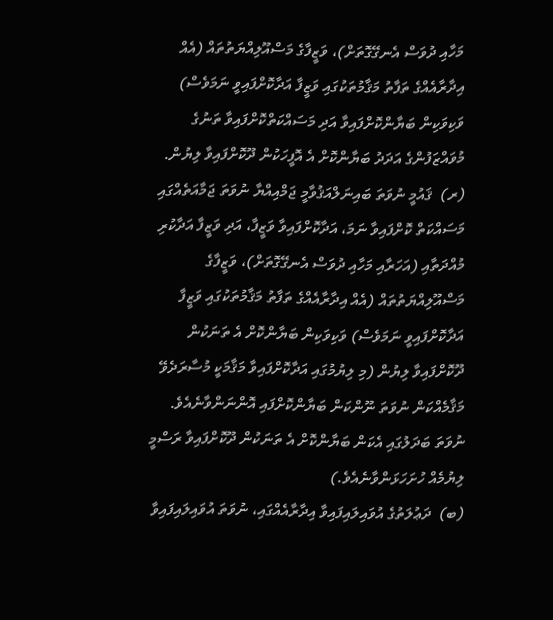މަހާއި ދުވަސް އެނގޭގޮތަށް)، ވަޒީފާގެ މަސްއޫލިއްޔަތުތައް (އެއް އިދާރާއެއްގެ ތަފާތު މަޤާމުތަކުގައި ވަޒީފާ އަދާކޮށްފައިވީ ނަމަވެސް) ވަކިވަކިން ބަޔާންކޮށްފައިވާ އަދި މަސައްކަތްކޮށްފައިވާ ތަނުގެ މުވައްޒަފުންގެ އަދަދު ބަޔާންކޮށް އެ އޮފީހަކުން ދޫކޮށްފައިވާ ލިޔުން.
(ރ)  ޤައުމީ ނުވަތަ ބައިނަލްއަޤުވާމީ ޖަމްއިއްޔާ ނުވަތަ ޖަމާއަތެއްގައި މަސައްކަތް ކޮށްފައިވާ ނަމަ، އަދާކޮށްފައިވާ ވަޒީފާ، އަދި ވަޒީފާ އަދާކުރި މުއްދަތާއި (އަހަރާއި މަހާއި ދުވަސް އެނގޭގޮތަށް)، ވަޒީފާގެ މަސްއޫލިއްޔަތުތައް (އެއް އިދާރާއެއްގެ ތަފާތު މަޤާމުތަކުގައި ވަޒީފާ އަދާކޮށްފައިވީ ނަމަވެސް) ވަކިވަކިން ބަޔާންކޮށް އެ ތަނަކުން ދޫކޮށްފައިވާ ލިޔުން (މި ލިޔުމުގައި އަދާކޮށްފައިވާ މަޤާމަކީ މުސާރަދެވޭ މަޤާމެއްކަން ނުވަތަ ނޫންކަން ބަޔާންކޮށްފައި އޮންނަންވާނެއެވެ. ނުވަތަ ބަދަލުގައި އެކަން ބަޔާންކޮށް އެ ތަނަކުން ދޫކޮށްފައިވާ ރަސްމީ ލިޔުމެއް ހުށަހަޅަންވާނެއެވެ.)
(ބ)  ދަޢުލަތުގެ އުވައިލައިފައިވާ އިދާރާއެއްގައި، ނުވަތަ އުވައިލައިފައިވާ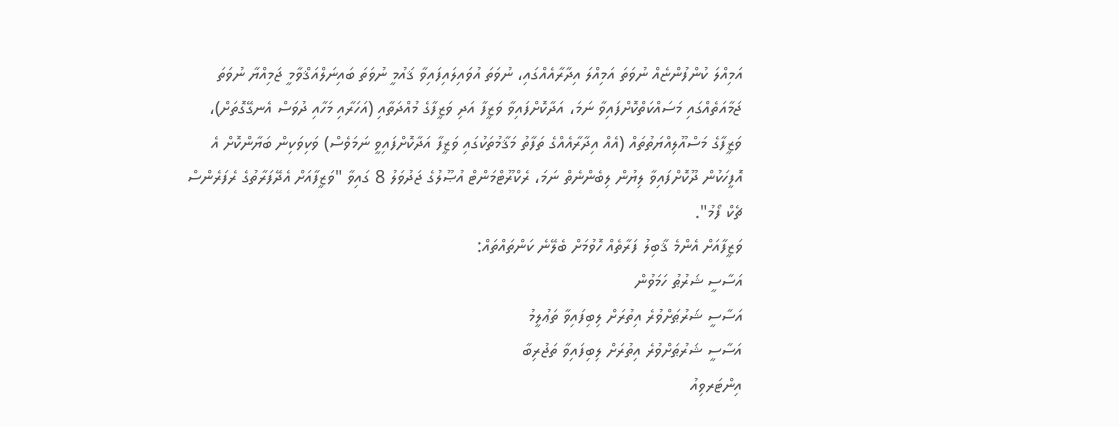އަމިއްލަ ކުންފުންޏެއް ނުވަތަ އަމިއްލަ އިދާރާއެއްގައި، ނުވަތަ އުވައިލައިފައިވާ ޤައުމީ ނުވަތަ ބައިނަލްއަޤްވާމީ ޖަމިއްޔާ ނުވަތަ ޖަމާއަތެއްގައި މަސައްކަތްކޮށްފައިވާ ނަމަ، އަދާކޮށްފައިވާ ވަޒީފާ އަދި ވަޒީފާގެ މުއްދަތާއި (އަހަރާއި މަހާއި ދުވަސް އެނގޭގޮތަށް)، ވަޒީފާގެ މަސްއޫލިއްޔަތުތައް (އެއް އިދާރާއެއްގެ ތަފާތު މަޤާމުތަކުގައި ވަޒީފާ އަދާކޮށްފައިވީ ނަމަވެސް) ވަކިވަކިން ބަޔާންކޮށް އެ އޮފީހަކުން ދޫކޮށްފައިވާ ލިޔުން ލިބެންނެތް ނަމަ، ރެކްރޫޓްމަންޓް އުޞޫލުގެ ޖަދުވަލު 8 ގައިވާ "ވަޒީފާއަށް އެދޭފަރާތުގެ ރެފަރެންސް ޗެކް ފޯމު".
ވަޒީފާއަށް އެންމެ ޤާބިލު ފަރާތެއް ހޮވުމަށް ބެލޭނެ ކަންތައްތައް:
އަސާސީ ޝަރުޠު ހަމަވުން
އަސާސީ ޝަރުޠަށްވުރެ އިތުރަށް ލިބިފައިވާ ތަޢުލީމު
އަސާސީ ޝަރުޠަށްވުރެ އިތުރަށް ލިބިފައިވާ ތަޖުރިބާ
އިންޓަރވިއު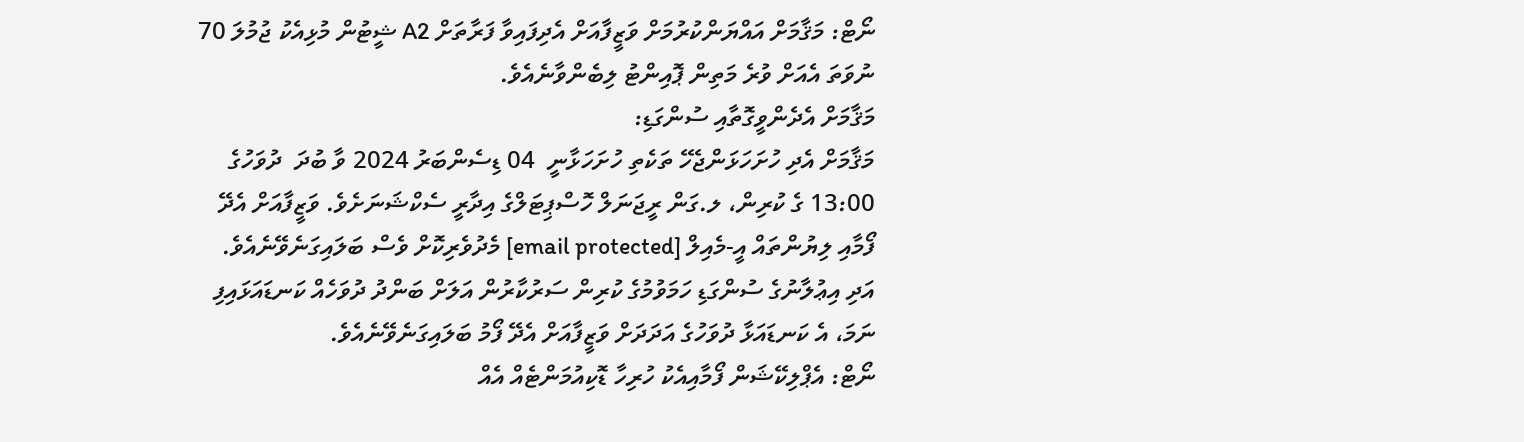ނޯޓް: މަޤާމަށް އައްޔަންކުރުމަށް ވަޒީފާއަށް އެދިފައިވާ ފަރާތަށް A2 ޝީޓުން މުޅިއެކު ޖުމުލަ 70 ނުވަތަ އެއަށް ވުރެ މަތިން ޕޮއިންޓު ލިބެންވާނެއެވެ.
މަޤާމަށް އެދެންވީގޮތާއި ސުންގަޑި:
މަޤާމަށް އެދި ހުށަހަޅަންޖެހޭ ތަކެތި ހުށަހަޅާނީ  04 ޑިސެންބަރު 2024 ވާ ބުދަ  ދުވަހުގެ 13:00 ގެ ކުރިން، ލ.ގަން ރީޖަނަލް ހޮސްޕިޓަލްގެ އިދާރީ ސެކްޝަނަށެވެ. ވަޒީފާއަށް އެދޭ ފޯމާއި ލިޔުންތައް އީ-މެއިލް [email protected] މެދުވެރިކޮށް ވެސް ބަލައިގަނެވޭނެއެވެ.
އަދި އިޢުލާނުގެ ސުންގަޑި ހަމަވުމުގެ ކުރިން ސަރުކާރުން އަލަށް ބަންދު ދުވަހެއް ކަނޑައަޅައިފި ނަމަ، އެ ކަނޑައަޅާ ދުވަހުގެ އަދަދަށް ވަޒީފާއަށް އެދޭ ފޯމު ބަލައިގަނެވޭނެއެވެ.
ނޯޓް: އެޕްލިކޭޝަން ފޯމާއިއެކު ހުރިހާ ޑޮކިއުމަންޓެއް އެއް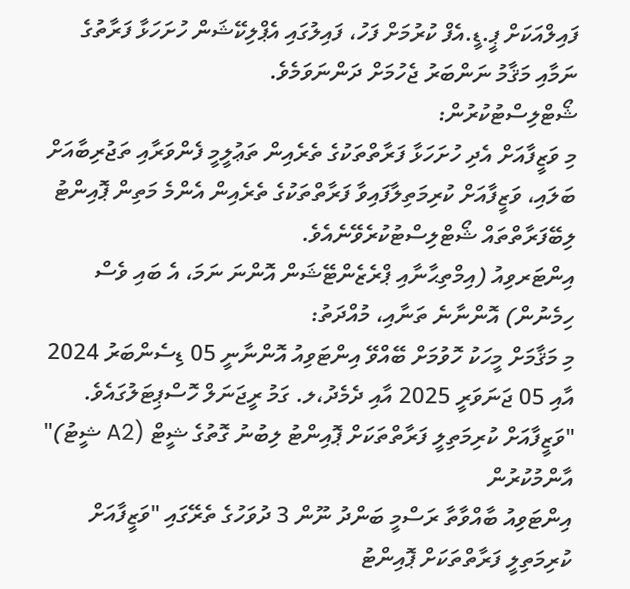ފައިލްއަކަށް ޕީ.ޑީ.އެފް ކުރުމަށް ފަހު، ފައިލުގައި އެޕްލިކޭޝަން ހުށަހަޅާ ފަރާތުގެ ނަމާއި މަޤާމު ނަންބަރު ޖެހުމަށް ދަންނަވަމެވެ.
ޝޯޓްލިސްޓުކުރުން:
މި ވަޒީފާއަށް އެދި ހުށަހަޅާ ފަރާތްތަކުގެ ތެރެއިން ތަޢުލީމީ ފެންވަރާއި ތަޖުރިބާއަށް ބަލައި، ވަޒީފާއަށް ކުރިމަތިލާފައިވާ ފަރާތްތަކުގެ ތެރެއިން އެންމެ މަތިން ޕޮއިންޓު ލިބޭފަރާތްތައް ޝޯޓްލިސްޓުކުރެވޭނެއެވެ.
އިންޓަރވިއު (އިމްތިޙާނާއި ޕްރެޒެންޓޭޝަން އޮންނަ ނަމަ، އެ ބައި ވެސް ހިމެނުން) އޮންނާނެ ތަނާއި، މުއްދަތު:
މި މަޤާމަށް މީހަކު ހޮވުމަށް ބޭއްވޭ އިންޓަވިއު އޮންނާނީ 05 ޑިސެންބަރު 2024 އާއި 05 ޖަނަވަރީ 2025 އާއި ދެމެދު،ލ. ގަމު ރީޖަނަލް ހޮސްޕިޓަލުގައެވެ.
"ވަޒީފާއަށް ކުރިމަތިލީ ފަރާތްތަކަށް ޕޮއިންޓު ލިބުނު ގޮތުގެ ޝީޓް (A2 ޝީޓު)" އާންމުކުރުން
އިންޓަވިއު ބާއްވާތާ ރަސްމީ ބަންދު ނޫން 3 ދުވަހުގެ ތެރޭގައި "ވަޒީފާއަށް ކުރިމަތިލީ ފަރާތްތަކަށް ޕޮއިންޓު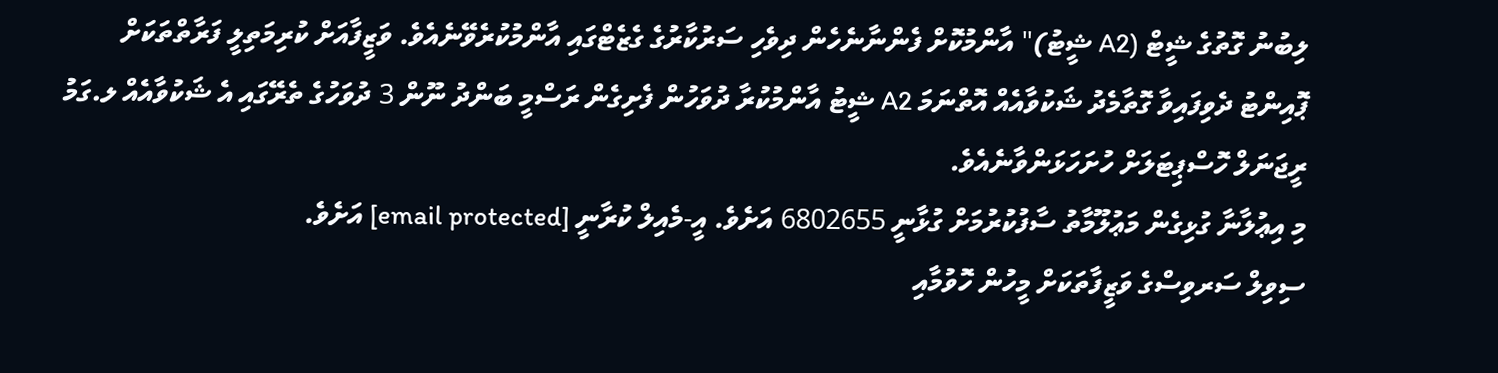ލިބުނު ގޮތުގެ ޝީޓް (A2 ޝީޓު)" އާންމުކޮށް ފެންނާނެހެން ދިވެހި ސަރުކާރުގެ ގެޒެޓްގައި އާންމުކުރެވޭނެއެވެ. ވަޒީފާއަށް ކުރިމަތިލީ ފަރާތްތަކަށް ޕޮއިންޓު ދެވިފައިވާ ގޮތާމެދު ޝަކުވާއެއް އޮތްނަމަ A2 ޝީޓު އާންމުކުރާ ދުވަހުން ފެށިގެން ރަސްމީ ބަންދު ނޫން 3 ދުވަހުގެ ތެރޭގައި އެ ޝަކުވާއެއް ލ.ގަމު ރީޖަނަލް ހޮސްޕިޓަލަށް ހުށަހަޅަންވާނެއެވެ.
މި އިޢުލާނާ ގުޅިގެން މަޢުލޫމާތު ސާފުކުރުމަށް ގުޅާނީ 6802655 އަށެވެ. އީ-މެއިލް ކުރާނީ [email protected] އަށެވެ.
ސިވިލް ސަރވިސްގެ ވަޒީފާތަކަށް މީހުން ހޮވުމާއި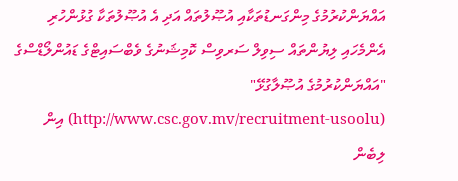އައްޔަންކުރުމުގެ މިންގަނޑުތަކާއި އުޞޫލުތައް އަދި އެ އުޞޫލުތަކާ ގުޅުންހުރި އެންމެހައި ލިޔުންތައް ސިވިލް ސަރވިސް ކޮމިޝަނުގެ ވެބްސައިޓްގެ ޑައުންލޯޑްސްގެ "އައްޔަންކުރުމުގެ އުޞޫލާގުޅޭ" (http://www.csc.gov.mv/recruitment-usoolu) އިން ލިބެން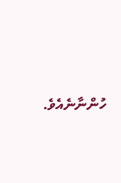ހުންނާނެއެވެ.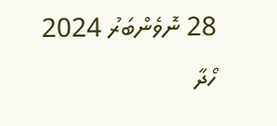28 ނޮވެންބަރު 2024
ހޯދާ